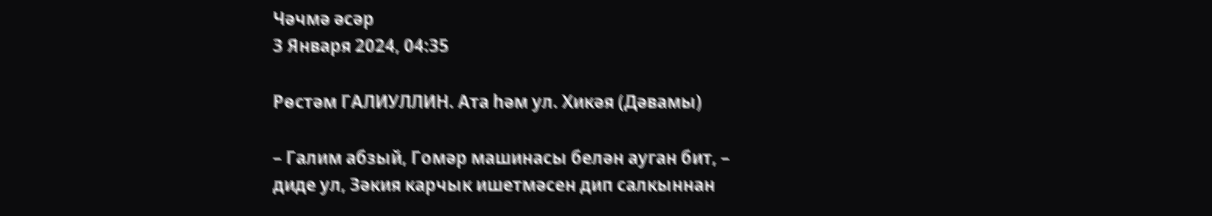Чәчмә әсәр
3 Января 2024, 04:35

Рөстәм ГАЛИУЛЛИН. Ата һәм ул. Хикәя (Дәвамы)

– Галим абзый, Гомәр машинасы белән ауган бит, – диде ул, Зәкия карчык ишетмәсен дип салкыннан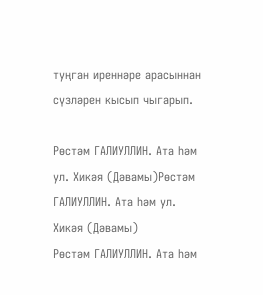туңган иреннәре арасыннан сүзләрен кысып чыгарып.

Рөстәм ГАЛИУЛЛИН. Ата һәм ул. Хикәя (Дәвамы)Рөстәм ГАЛИУЛЛИН. Ата һәм ул. Хикәя (Дәвамы)
Рөстәм ГАЛИУЛЛИН. Ата һәм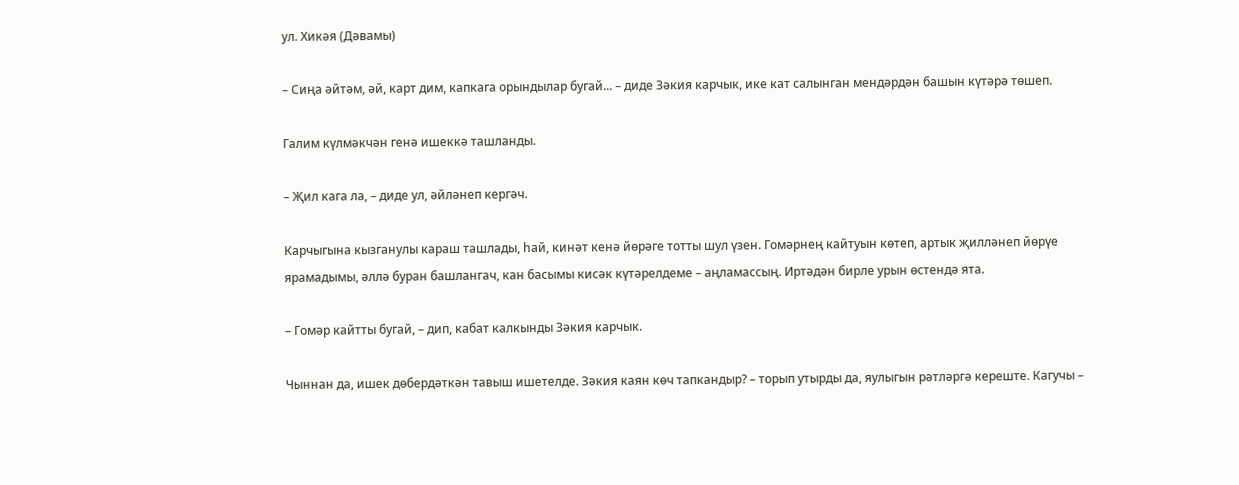ул. Хикәя (Дәвамы)

– Сиңа әйтәм, әй, карт дим, капкага орындылар бугай... – диде Зәкия карчык, ике кат салынган мендәрдән башын күтәрә төшеп.

Галим күлмәкчән генә ишеккә ташланды.

– Җил кага ла, – диде ул, әйләнеп кергәч.

Карчыгына кызганулы караш ташлады, һай, кинәт кенә йөрәге тотты шул үзен. Гомәрнең кайтуын көтеп, артык җилләнеп йөрүе ярамадымы, әллә буран башлангач, кан басымы кисәк күтәрелдеме – аңламассың. Иртәдән бирле урын өстендә ята.

– Гомәр кайтты бугай, – дип, кабат калкынды Зәкия карчык.

Чыннан да, ишек дөбердәткән тавыш ишетелде. Зәкия каян көч тапкандыр? – торып утырды да, яулыгын рәтләргә кереште. Кагучы –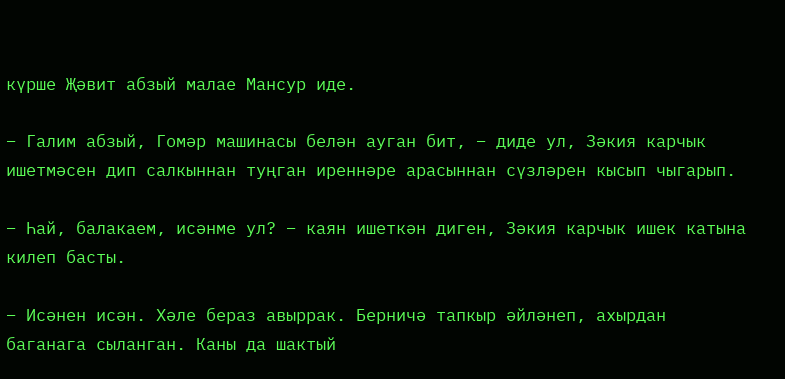күрше Җәвит абзый малае Мансур иде.

– Галим абзый, Гомәр машинасы белән ауган бит, – диде ул, Зәкия карчык ишетмәсен дип салкыннан туңган иреннәре арасыннан сүзләрен кысып чыгарып.

– Һай, балакаем, исәнме ул? – каян ишеткән диген, Зәкия карчык ишек катына килеп басты.

– Исәнен исән. Хәле бераз авыррак. Берничә тапкыр әйләнеп, ахырдан баганага сыланган. Каны да шактый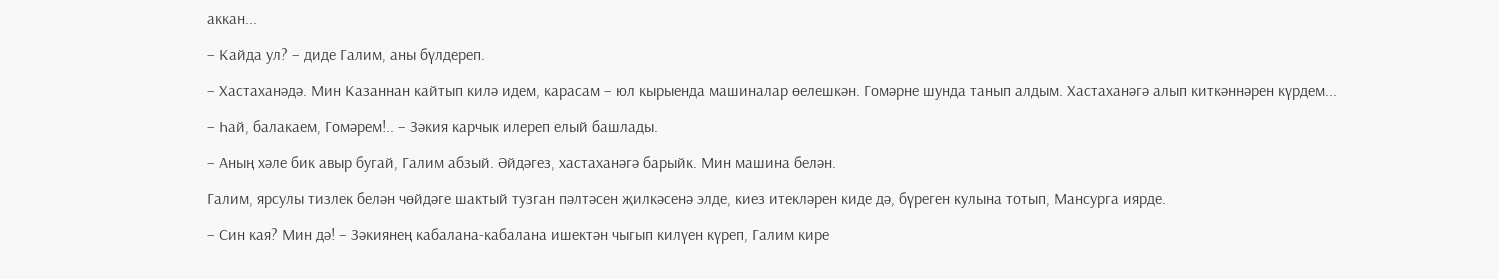аккан...

– Кайда ул? – диде Галим, аны бүлдереп.

– Хастаханәдә. Мин Казаннан кайтып килә идем, карасам – юл кырыенда машиналар өелешкән. Гомәрне шунда танып алдым. Хастаханәгә алып киткәннәрен күрдем...

– Һай, балакаем, Гомәрем!.. – Зәкия карчык илереп елый башлады.

– Аның хәле бик авыр бугай, Галим абзый. Әйдәгез, хастаханәгә барыйк. Мин машина белән.

Галим, ярсулы тизлек белән чөйдәге шактый тузган пәлтәсен җилкәсенә элде, киез итекләрен киде дә, бүреген кулына тотып, Мансурга иярде.

– Син кая? Мин дә! – Зәкиянең кабалана-кабалана ишектән чыгып килүен күреп, Галим кире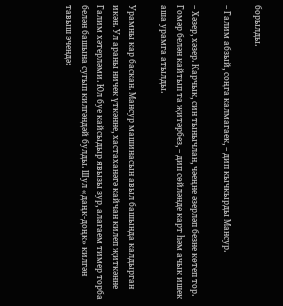борылды.

– Галим абзый, соңга калмагаек, – дип кычкырды Мансур.

– Хәзер, хәзер. Карчык, син тынычлан, чәеңне әзерләп безне көтеп тор. Гомәр белән кайтып та җитәрбез, – дип сөйләнде карт һәм ачык ишек аша урамга атылды.

Урамны кар баскан. Мансур машинасын авыл башында калдырган икән. Ул араны ничек үткәнне, хастаханәгә кайчан килеп җиткәнне Галим хәтерләми. Юл буе кайсыдыр явызы зур, алагаем тимер торба белән башына сугып килгәндәй булды. Шул «даңк-доңк» килгән тавыш эчендә: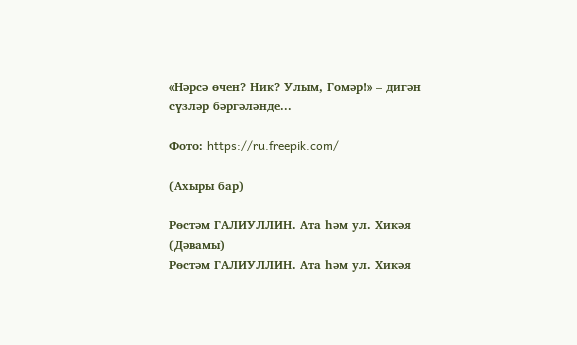«Нәрсә өчен? Ник? Улым, Гомәр!» – дигән сүзләр бәргәләнде...

Фото: https://ru.freepik.com/

(Ахыры бар)

Рөстәм ГАЛИУЛЛИН. Ата һәм ул. Хикәя (Дәвамы)
Рөстәм ГАЛИУЛЛИН. Ата һәм ул. Хикәя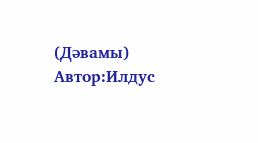(Дәвамы)
Автор:Илдус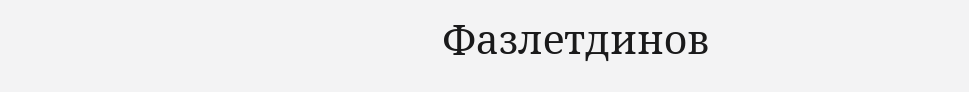Фазлетдинов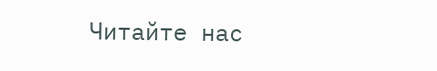Читайте нас